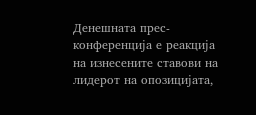Денешната прес-конференција е реакција на изнесените ставови на лидерот на опозицијата,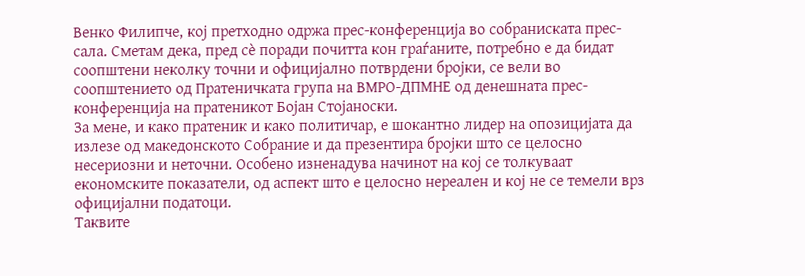Венко Филипче, кој претходно одржа прес-конференција во собраниската прес-сала. Сметам дека, пред сè поради почитта кон граѓаните, потребно е да бидат соопштени неколку точни и официјално потврдени бројки, се вели во соопштението од Пратеничката група на ВМРО-ДПМНЕ од денешната прес-конференција на пратеникот Бојан Стојаноски.
За мене, и како пратеник и како политичар, е шокантно лидер на опозицијата да излезе од македонското Собрание и да презентира бројки што се целосно несериозни и неточни. Особено изненадува начинот на кој се толкуваат економските показатели, од аспект што е целосно нереален и кој не се темели врз официјални податоци.
Таквите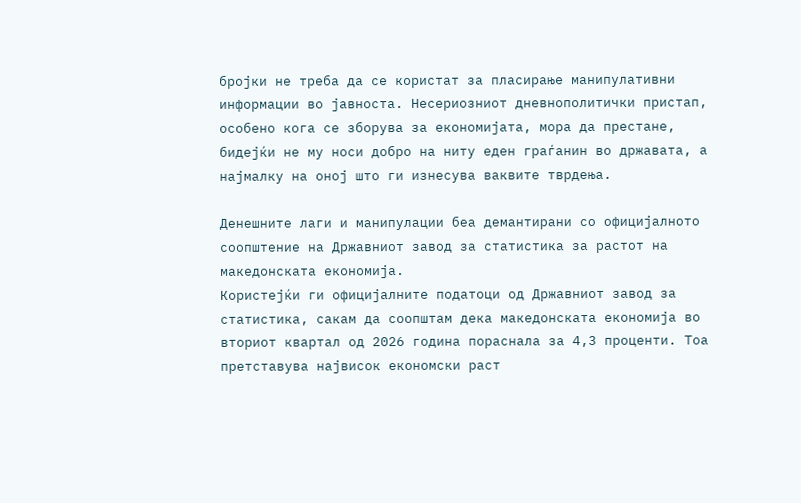бројки не треба да се користат за пласирање манипулативни информации во јавноста. Несериозниот дневнополитички пристап, особено кога се зборува за економијата, мора да престане, бидејќи не му носи добро на ниту еден граѓанин во државата, а најмалку на оној што ги изнесува ваквите тврдења.

Денешните лаги и манипулации беа демантирани со официјалното соопштение на Државниот завод за статистика за растот на македонската економија.
Користејќи ги официјалните податоци од Државниот завод за статистика, сакам да соопштам дека македонската економија во вториот квартал од 2026 година пораснала за 4,3 проценти. Тоа претставува највисок економски раст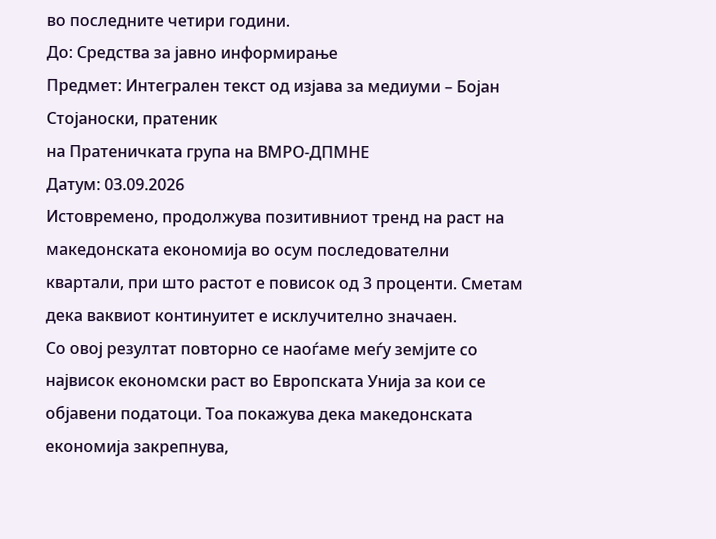во последните четири години.
До: Средства за јавно информирање
Предмет: Интегрален текст од изјава за медиуми – Бојан Стојаноски, пратеник
на Пратеничката група на ВМРО-ДПМНЕ
Датум: 03.09.2026
Истовремено, продолжува позитивниот тренд на раст на македонската економија во осум последователни квартали, при што растот е повисок од 3 проценти. Сметам дека ваквиот континуитет е исклучително значаен.
Со овој резултат повторно се наоѓаме меѓу земјите со највисок економски раст во Европската Унија за кои се објавени податоци. Тоа покажува дека македонската економија закрепнува,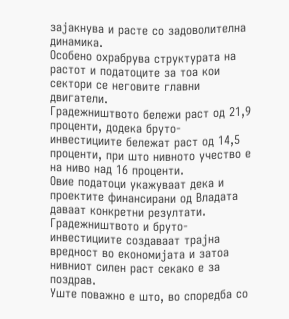зајакнува и расте со задоволителна динамика.
Особено охрабрува структурата на растот и податоците за тоа кои сектори се неговите главни двигатели.
Градежништвото бележи раст од 21,9 проценти, додека бруто-инвестициите бележат раст од 14,5 проценти, при што нивното учество е на ниво над 16 проценти.
Овие податоци укажуваат дека и проектите финансирани од Владата даваат конкретни резултати. Градежништвото и бруто-инвестициите создаваат трајна вредност во економијата и затоа нивниот силен раст секако е за поздрав.
Уште поважно е што, во споредба со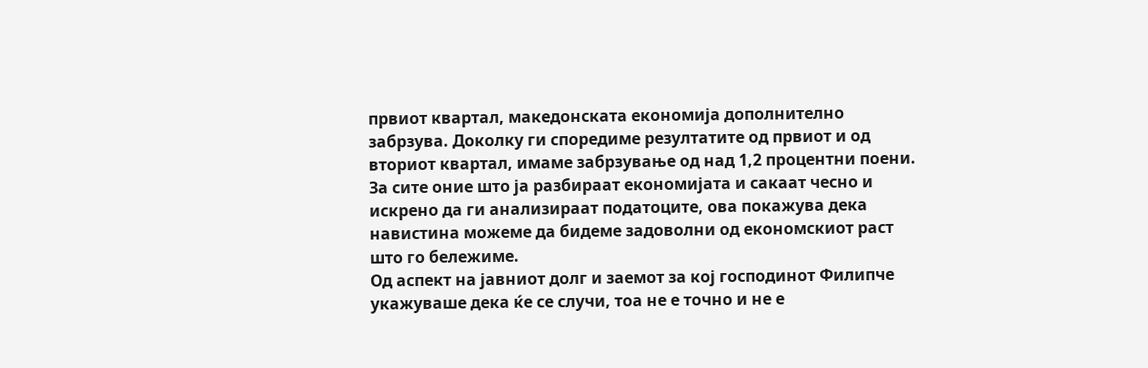првиот квартал, македонската економија дополнително забрзува. Доколку ги споредиме резултатите од првиот и од вториот квартал, имаме забрзување од над 1,2 процентни поени.
За сите оние што ја разбираат економијата и сакаат чесно и искрено да ги анализираат податоците, ова покажува дека навистина можеме да бидеме задоволни од економскиот раст што го бележиме.
Од аспект на јавниот долг и заемот за кој господинот Филипче укажуваше дека ќе се случи, тоа не е точно и не е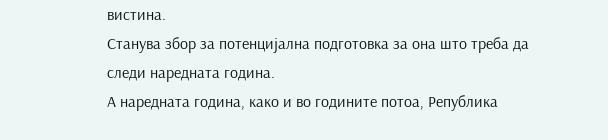вистина.
Станува збор за потенцијална подготовка за она што треба да следи наредната година.
А наредната година, како и во годините потоа, Република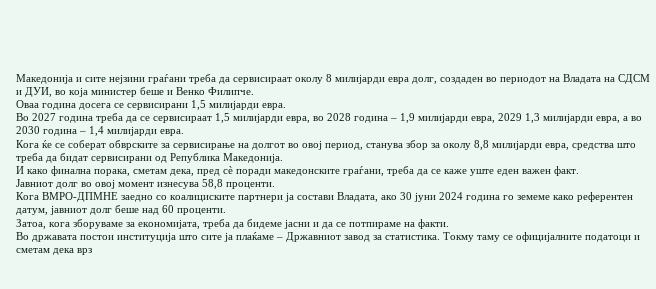Македонија и сите нејзини граѓани треба да сервисираат околу 8 милијарди евра долг, создаден во периодот на Владата на СДСМ и ДУИ, во која министер беше и Венко Филипче.
Оваа година досега се сервисирани 1,5 милијарди евра.
Во 2027 година треба да се сервисираат 1,5 милијарди евра, во 2028 година – 1,9 милијарди евра, 2029 1,3 милијарди евра, а во 2030 година – 1,4 милијарди евра.
Кога ќе се соберат обврските за сервисирање на долгот во овој период, станува збор за околу 8,8 милијарди евра, средства што треба да бидат сервисирани од Република Македонија.
И како финална порака, сметам дека, пред сè поради македонските граѓани, треба да се каже уште еден важен факт.
Јавниот долг во овој момент изнесува 58,8 проценти.
Кога ВМРО-ДПМНЕ заедно со коалициските партнери ја состави Владата, ако 30 јуни 2024 година го земеме како референтен датум, јавниот долг беше над 60 проценти.
Затоа, кога зборуваме за економијата, треба да бидеме јасни и да се потпираме на факти.
Во државата постои институција што сите ја плаќаме – Државниот завод за статистика. Токму таму се официјалните податоци и сметам дека врз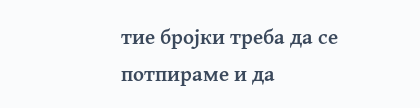тие бројки треба да се потпираме и да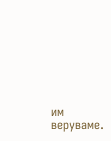им веруваме.